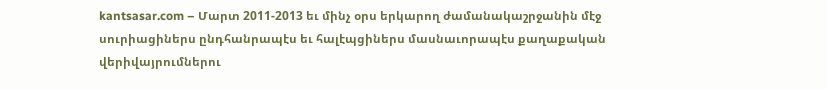kantsasar.com – Մարտ 2011-2013 եւ մինչ օրս երկարող ժամանակաշրջանին մէջ սուրիացիներս ընդհանրապէս եւ հալէպցիներս մասնաւորապէս քաղաքական վերիվայրումներու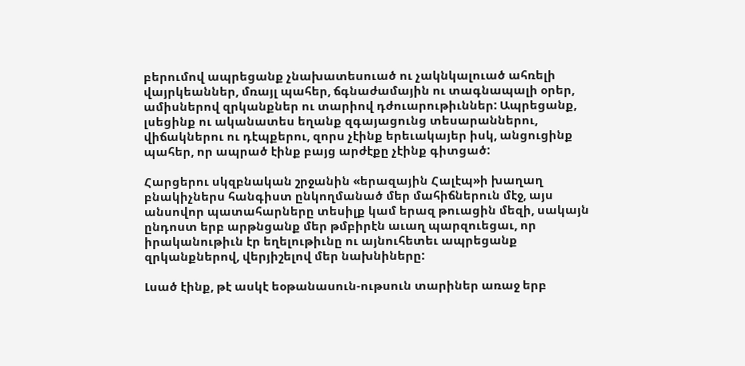բերումով ապրեցանք չնախատեսուած ու չակնկալուած ահռելի վայրկեաններ, մռայլ պահեր, ճգնաժամային ու տագնապալի օրեր, ամիսներով զրկանքներ ու տարիով դժուարութիւններ: Ապրեցանք, լսեցինք ու ականատես եղանք զգայացունց տեսարաններու, վիճակներու ու դէպքերու, զորս չէինք երեւակայեր իսկ, անցուցինք պահեր, որ ապրած էինք բայց արժէքը չէինք գիտցած:

Հարցերու սկզբնական շրջանին «երազային Հալէպ»ի խաղաղ բնակիչներս հանգիստ ընկողմանած մեր մահիճներուն մէջ, այս անսովոր պատահարները տեսիլք կամ երազ թուացին մեզի, սակայն ընդոստ երբ արթնցանք մեր թմբիրէն աւաղ պարզուեցաւ, որ իրականութիւն էր եղելութիւնը ու այնուհետեւ ապրեցանք զրկանքներով, վերյիշելով մեր նախնիները:

Լսած էինք, թէ ասկէ եօթանասուն-ութսուն տարիներ առաջ երբ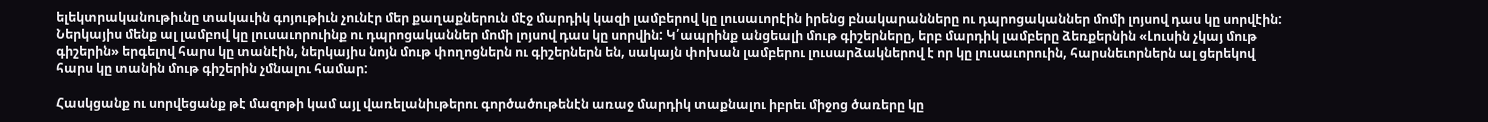ելեկտրականութիւնը տակաւին գոյութիւն չունէր մեր քաղաքներուն մէջ մարդիկ կազի լամբերով կը լուսաւորէին իրենց բնակարանները ու դպրոցականներ մոմի լոյսով դաս կը սորվէին: Ներկայիս մենք ալ լամբով կը լուսաւորուինք ու դպրոցականներ մոմի լոյսով դաս կը սորվին: Կ՛ապրինք անցեալի մութ գիշերները, երբ մարդիկ լամբերը ձեռքերնին «Լուսին չկայ մութ գիշերին» երգելով հարս կը տանէին, ներկայիս նոյն մութ փողոցներն ու գիշերներն են, սակայն փոխան լամբերու լուսարձակներով է որ կը լուսաւորուին, հարսնեւորներն ալ ցերեկով հարս կը տանին մութ գիշերին չմնալու համար:

Հասկցանք ու սորվեցանք թէ մազոթի կամ այլ վառելանիւթերու գործածութենէն առաջ մարդիկ տաքնալու իբրեւ միջոց ծառերը կը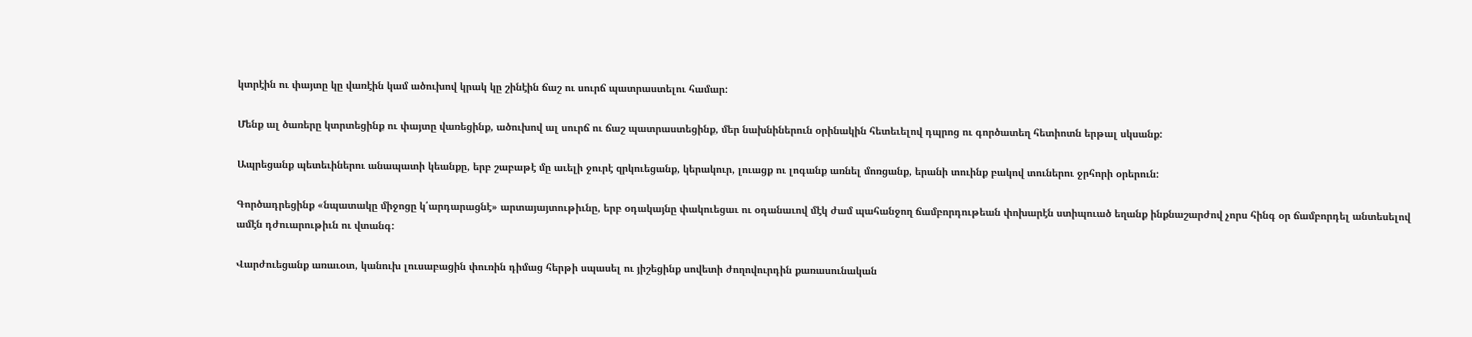կտրէին ու փայտը կը վառէին կամ ածուխով կրակ կը շինէին ճաշ ու սուրճ պատրաստելու համար:

Մենք ալ ծառերը կտրտեցինք ու փայտը վառեցինք, ածուխով ալ սուրճ ու ճաշ պատրաստեցինք, մեր նախնիներուն օրինակին հետեւելով դպրոց ու գործատեղ հետիոտն երթալ սկսանք:

Ապրեցանք պետեւիներու անապատի կեանքը, երբ շաբաթէ մը աւելի ջուրէ զրկուեցանք, կերակուր, լուացք ու լոգանք առնել մոռցանք, երանի տուինք բակով տուներու ջրհորի օրերուն:

Գործադրեցինք «նպատակը միջոցը կ՛արդարացնէ» արտայայտութիւնը, երբ օդակայնը փակուեցաւ ու օդանաւով մէկ ժամ պահանջող ճամբորդութեան փոխարէն ստիպուած եղանք ինքնաշարժով չորս հինգ օր ճամբորդել անտեսելով ամէն դժուարութիւն ու վտանգ:

Վարժուեցանք առաւօտ, կանուխ լուսաբացին փուռին դիմաց հերթի սպասել ու յիշեցինք սովետի ժողովուրդին քառասունական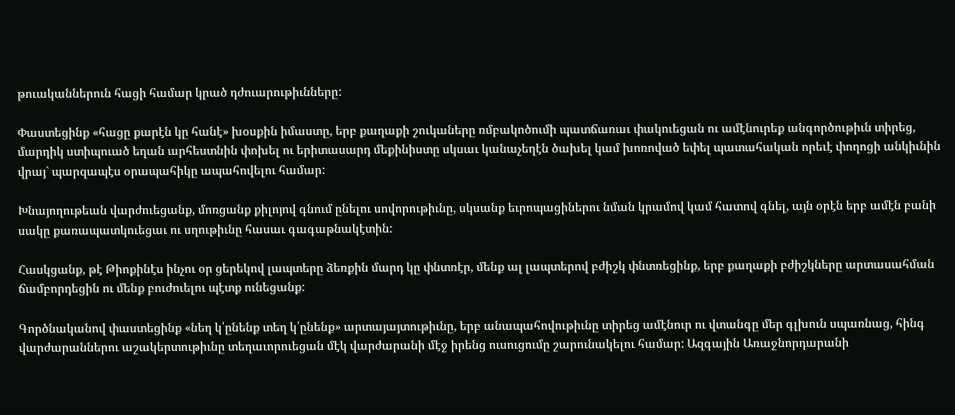թուականներուն հացի համար կրած դժուարութիւնները:

Փաստեցինք «հացը քարէն կը հանէ» խօսքին իմաստը, երբ քաղաքի շուկաները ռմբակոծումի պատճառաւ փակուեցան ու ամէնուրեք անգործութիւն տիրեց, մարդիկ ստիպուած եղան արհեստնին փոխել ու երիտասարդ մեքինիստը սկսաւ կանաչեղէն ծախել կամ խոռոված եփել պատահական որեւէ փողոցի անկիւնին վրայ` պարզապէս օրապահիկը ապահովելու համար:

Խնայողութեան վարժուեցանք, մոռցանք քիլոյով գնում ընելու սովորութիւնը, սկսանք եւրոպացիներու նման կրամով կամ հատով գնել, այն օրէն երբ ամէն բանի սակը քառապատկուեցաւ ու սղութիւնը հասաւ գագաթնակէտին:

Հասկցանք, թէ Թիոքինէս ինչու օր ցերեկով լապտերը ձեռքին մարդ կը փնտռէր, մենք ալ լապտերով բժիշկ փնտռեցինք, երբ քաղաքի բժիշկները արտասահման ճամբորդեցին ու մենք բուժուելու պէտք ունեցանք:

Գործնականով փաստեցինք «նեղ կ՛ընենք տեղ կ՛ընենք» արտայայտութիւնը, երբ անապահովութիւնը տիրեց ամէնուր ու վտանգը մեր գլխուն սպառնաց, հինգ վարժարաններու աշակերտութիւնը տեղաւորուեցան մէկ վարժարանի մէջ իրենց ուսուցումը շարունակելու համար: Ազգային Առաջնորդարանի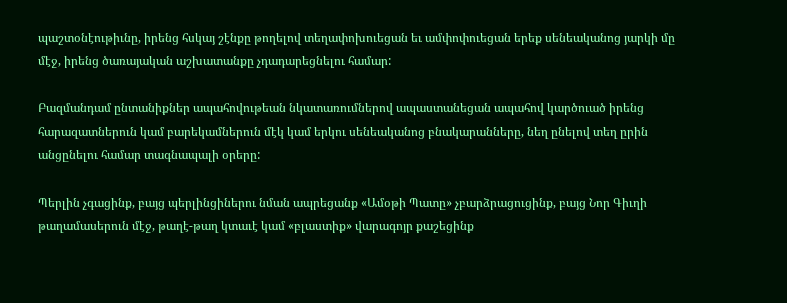պաշտօնէութիւնը, իրենց հսկայ շէնքը թողելով տեղափոխուեցան եւ ամփոփուեցան երեք սենեականոց յարկի մը մէջ, իրենց ծառայական աշխատանքը չդադարեցնելու համար:

Բազմանդամ ընտանիքներ ապահովութեան նկատառումներով ապաստանեցան ապահով կարծուած իրենց հարազատներուն կամ բարեկամներուն մէկ կամ երկու սենեականոց բնակարանները, նեղ ընելով տեղ ըրին անցընելու համար տագնապալի օրերը:

Պերլին չգացինք, բայց պերլինցիներու նման ապրեցանք «Ամօթի Պատը» չբարձրացուցինք, բայց Նոր Գիւղի թաղամասերուն մէջ, թաղէ-թաղ կտաւէ կամ «բլաստիք» վարագոյր քաշեցինք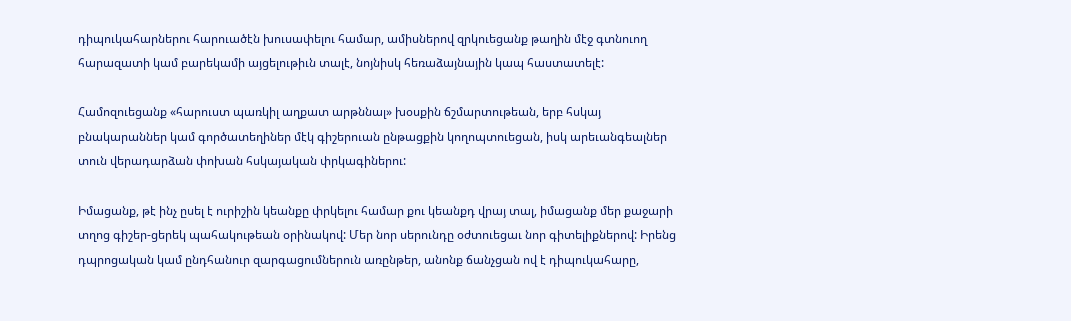դիպուկահարներու հարուածէն խուսափելու համար, ամիսներով զրկուեցանք թաղին մէջ գտնուող հարազատի կամ բարեկամի այցելութիւն տալէ, նոյնիսկ հեռաձայնային կապ հաստատելէ:

Համոզուեցանք «հարուստ պառկիլ աղքատ արթննալ» խօսքին ճշմարտութեան, երբ հսկայ բնակարաններ կամ գործատեղիներ մէկ գիշերուան ընթացքին կողոպտուեցան, իսկ արեւանգեալներ տուն վերադարձան փոխան հսկայական փրկագիներու:

Իմացանք, թէ ինչ ըսել է ուրիշին կեանքը փրկելու համար քու կեանքդ վրայ տալ, իմացանք մեր քաջարի տղոց գիշեր-ցերեկ պահակութեան օրինակով: Մեր նոր սերունդը օժտուեցաւ նոր գիտելիքներով: Իրենց դպրոցական կամ ընդհանուր զարգացումներուն առընթեր, անոնք ճանչցան ով է դիպուկահարը,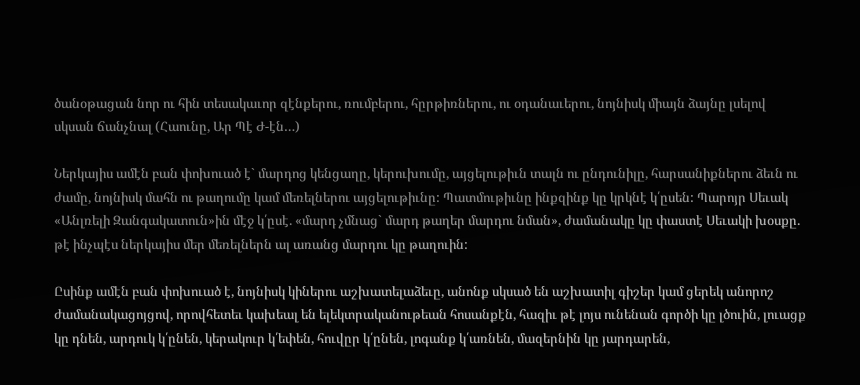ծանօթացան նոր ու հին տեսակաւոր զէնքերու, ռումբերու, հըրթիռներու, ու օդանաւերու, նոյնիսկ միայն ձայնը լսելով սկսան ճանչնալ (Հաունը, Ար Պէ Ժ-էն…)

Ներկայիս ամէն բան փոխուած է` մարդոց կենցաղը, կերուխումը, այցելութիւն տալն ու ընդունիլը, հարսանիքներու ձեւն ու ժամը, նոյնիսկ մահն ու թաղումը կամ մեռելներու այցելութիւնը: Պատմութիւնը ինքզինք կը կրկնէ կ՛ըսեն: Պարոյր Սեւակ «Անլռելի Զանգակատուն»ին մէջ կ՛ըսէ. «մարդ չմնաց` մարդ թաղեր մարդու նման», ժամանակը կը փաստէ Սեւակի խօսքը. թէ ինչպէս ներկայիս մեր մեռելներն ալ առանց մարդու կը թաղուին:

Ըսինք ամէն բան փոխուած է, նոյնիսկ կիներու աշխատելաձեւը, անոնք սկսած են աշխատիլ գիշեր կամ ցերեկ անորոշ ժամանակացոյցով, որովհետեւ կախեալ են ելեկտրականութեան հոսանքէն, հազիւ թէ լոյս ունենան գործի կը լծուին, լուացք կը դնեն, արդուկ կ՛ընեն, կերակուր կ՛եփեն, հուվըր կ՛ընեն, լոգանք կ՛առնեն, մազերնին կը յարդարեն,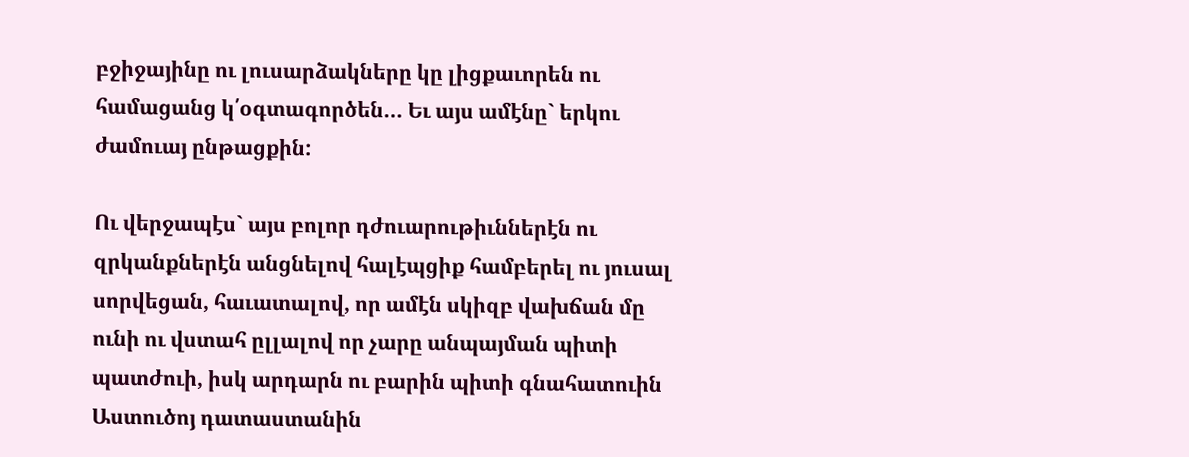բջիջայինը ու լուսարձակները կը լիցքաւորեն ու համացանց կ՛օգտագործեն… Եւ այս ամէնը` երկու ժամուայ ընթացքին:

Ու վերջապէս` այս բոլոր դժուարութիւններէն ու զրկանքներէն անցնելով հալէպցիք համբերել ու յուսալ սորվեցան, հաւատալով, որ ամէն սկիզբ վախճան մը ունի ու վստահ ըլլալով որ չարը անպայման պիտի պատժուի, իսկ արդարն ու բարին պիտի գնահատուին Աստուծոյ դատաստանին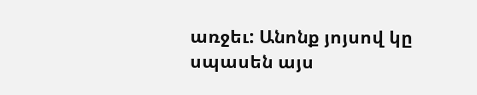առջեւ: Անոնք յոյսով կը սպասեն այս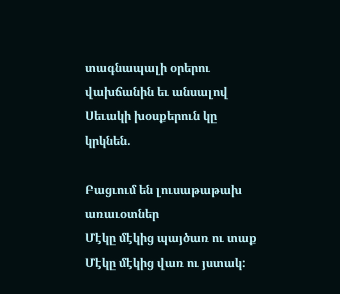տագնապալի օրերու վախճանին եւ անսալով Սեւակի խօսքերուն կը կրկնեն.

Բացւում են լուսաթաթախ առաւօտներ
Մէկը մէկից պայծառ ու տաք
Մէկը մէկից վառ ու յստակ: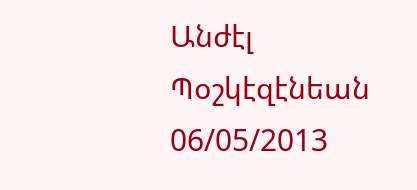Անժէլ Պօշկէզէնեան
06/05/2013